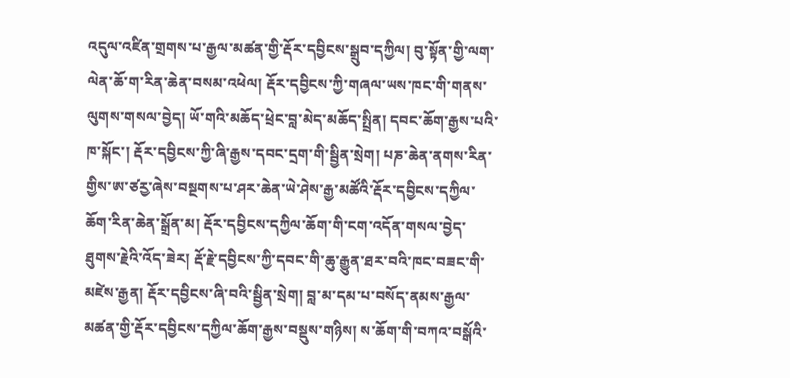འདུལ་འཛིན་གྲགས་པ་རྒྱལ་མཚན་གྱི་རྡོར་དབྱིངས་སྒྲུབ་དཀྱིལ། བུ་སྟོན་གྱི་ལག་ལེན་ཆོ་ག་རིན་ཆེན་བསམ་འཕེལ། རྡོར་དབྱིངས་ཀྱི་གཞལ་ཡས་ཁང་གི་གནས་ལུགས་གསལ་བྱེད། ཡོ་གའི་མཆོད་ཕྲེང་བླ་མེད་མཆོད་སྤྲིན། དབང་ཆོག་རྒྱས་པའི་ཁ་སྐོང་། རྡོར་དབྱིངས་ཀྱི་ཞི་རྒྱས་དབང་དྲག་གི་སྦྱིན་སྲེག། པཎ་ཆེན་ནགས་རིན་གྱིས་ཨ་ཙརྱ་ཞེས་བསྔགས་པ་ཤར་ཆེན་ཡེ་ཤེས་རྒྱ་མཚོའི་རྡོར་དབྱིངས་དཀྱིལ་ཆོག་རིན་ཆེན་སྒྲོན་མ། རྡོར་དབྱིངས་དཀྱིལ་ཆོག་གི་ངག་འདོན་གསལ་བྱེད་ཐུགས་རྗེའི་འོད་ཟེར། རྡོ་རྗེ་དབྱིངས་ཀྱི་དབང་གི་ཆུ་རྒྱུན་ཐར་བའི་ཁང་བཟང་གི་མཛེས་རྒྱན། རྡོར་དབྱིངས་ཞི་བའི་སྦྱིན་སྲེག། བླ་མ་དམ་པ་བསོད་ནམས་རྒྱལ་མཚན་གྱི་རྡོར་དབྱིངས་དཀྱིལ་ཆོག་རྒྱས་བསྡུས་གཉིས། ས་ཆོག་གི་བཀའ་བསྒོའི་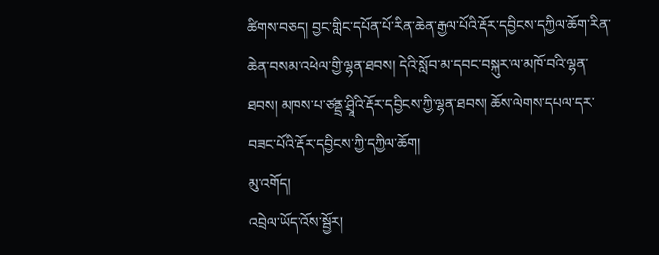ཚིགས་བཅད། བྱང་གླིང་དཔོན་པོ་རིན་ཆེན་རྒྱལ་པོའི་རྡོར་དབྱིངས་དཀྱིལ་ཆོག་རིན་ཆེན་བསམ་འཕེལ་གྱི་ལྷན་ཐབས། དེའི་སློབ་མ་དབང་བསྐུར་ལ་མཁོ་བའི་ལྷན་ཐབས། མཁས་པ་ཙནྡྲ་ཤྲཱིའི་རྡོར་དབྱིངས་ཀྱི་ལྷན་ཐབས། ཆོས་ལེགས་དཔལ་དར་བཟང་པོའི་རྡོར་དབྱིངས་ཀྱི་དཀྱིལ་ཆོག།
མུ་འགོད།
འབྲེལ་ཡོད་འོས་སྦྱོར།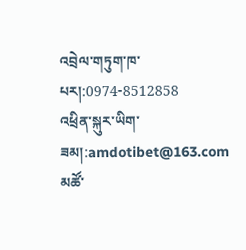འབྲེལ་གཏུག་ཁ་པར།:0974-8512858
འཕྲིན་སྐུར་ཡིག་ཟམ།:amdotibet@163.com
མཚོ་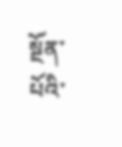སྔོན་པོའི་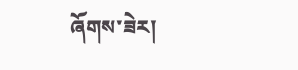ཞོགས་ཟེར།